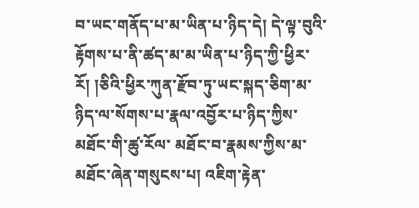བ་ཡང་གནོད་པ་མ་ཡིན་པ་ཉིད་དེ། དེ་ལྟ་བུའི་རྟོགས་པ་ནི་ཚད་མ་མ་ཡིན་པ་ཉིད་ཀྱི་ཕྱིར་རོ། །ཅིའི་ཕྱིར་ཀུན་རྫོབ་ཏུ་ཡང་སྐད་ཅིག་མ་ཉིད་ལ་སོགས་པ་རྣལ་འབྱོར་པ་ཉིད་ཀྱིས་མཐོང་གི་ཚུ་རོལ་ མཐོང་བ་རྣམས་ཀྱིས་མ་མཐོང་ཞེན་གསུངས་པ། འཇིག་རྟེན་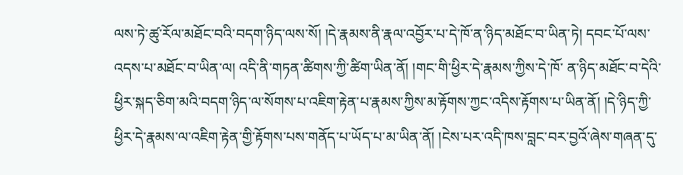ལས་ཏེ་ཚུ་རོལ་མཐོང་བའི་བདག་ཉིད་ལས་སོ། །དེ་རྣམས་ནི་རྣལ་འབྱོར་པ་དེ་ཁོ་ན་ཉིད་མཐོང་བ་ཡིན་ཏེ། དབང་པོ་ལས་འདས་པ་མཐོང་བ་ཡིན་ལ། འདི་ནི་གཏན་ཚིགས་ཀྱི་ཚིག་ཡིན་ནོ། །གང་གི་ཕྱིར་དེ་རྣམས་ཀྱིས་དེ་ཁོ་ ན་ཉིད་མཐོང་བ་དེའི་ཕྱིར་སྐད་ཅིག་མའི་བདག་ཉིད་ལ་སོགས་པ་འཇིག་རྟེན་པ་རྣམས་ཀྱིས་མ་རྟོགས་ཀྱང་འདིས་རྟོགས་པ་ཡིན་ནོ། །དེ་ཉིད་ཀྱི་ཕྱིར་དེ་རྣམས་ལ་འཇིག་རྟེན་གྱི་རྟོགས་པས་གནོད་པ་ཡོད་པ་མ་ཡིན་ནོ། །ངེས་པར་འདི་ཁས་བླང་བར་བྱའོ་ཞེས་གཞན་དུ་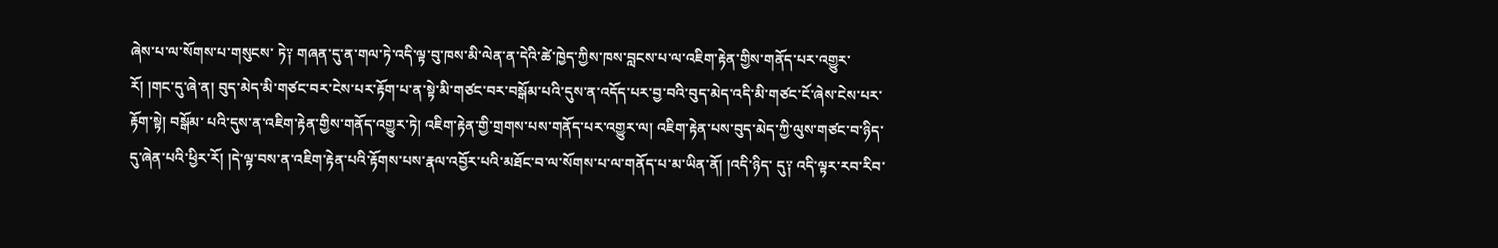ཞེས་པ་ལ་སོགས་པ་གསུངས་ ཏེ༑ གཞན་དུ་ན་གལ་ཏེ་འདི་ལྟ་བུ་ཁས་མི་ལེན་ན་དེའི་ཚེ་ཁྱེད་ཀྱིས་ཁས་བླངས་པ་ལ་འཇིག་རྟེན་གྱིས་གནོད་པར་འགྱུར་རོ། །གང་དུ་ཞེ་ན། བུད་མེད་མི་གཙང་བར་ངེས་པར་རྟོག་པ་ན་སྟེ་མི་གཙང་བར་བསྒོམ་པའི་དུས་ན་འདོད་པར་བྱ་བའི་བུད་མེད་འདི་མི་གཙང་ངོ་ཞེས་ངེས་པར་རྟོག་སྟེ། བསྒོམ་ པའི་དུས་ན་འཇིག་རྟེན་གྱིས་གནོད་འགྱུར་ཏེ། འཇིག་རྟེན་གྱི་གྲགས་པས་གནོད་པར་འགྱུར་ལ། འཇིག་རྟེན་པས་བུད་མེད་ཀྱི་ལུས་གཙང་བ་ཉིད་དུ་ཞེན་པའི་ཕྱིར་རོ། །དེ་ལྟ་བས་ན་འཇིག་རྟེན་པའི་རྟོགས་པས་རྣལ་འབྱོར་པའི་མཐོང་བ་ལ་སོགས་པ་ལ་གནོད་པ་མ་ཡིན་ནོ། །འདི་ཉིད་ དུ༑ འདི་ལྟར་རབ་རིབ་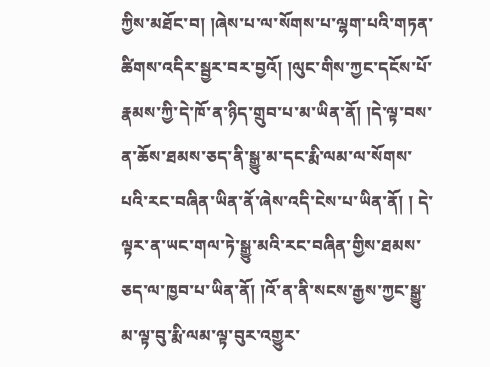ཀྱིས་མཐོང་བ། །ཞེས་པ་ལ་སོགས་པ་ལྷག་པའི་གཏན་ཚིགས་འདིར་སྦྱར་བར་བྱའོ། །ལུང་གིས་ཀྱང་དངོས་པོ་རྣམས་ཀྱི་དེ་ཁོ་ན་ཉིད་གྲུབ་པ་མ་ཡིན་ནོ། །དེ་ལྟ་བས་ན་ཆོས་ཐམས་ཅད་ནི་སྒྱུ་མ་དང་རྨི་ལམ་ལ་སོགས་པའི་རང་བཞིན་ཡིན་ནོ་ཞེས་འདི་ངེས་པ་ཡིན་ནོ། ། དེ་ལྟར་ན་ཡང་གལ་ཏེ་སྒྱུ་མའི་རང་བཞིན་གྱིས་ཐམས་ཅད་ལ་ཁྱབ་པ་ཡིན་ནོ། །འོ་ན་ནི་སངས་རྒྱས་ཀྱང་སྒྱུ་མ་ལྟ་བུ་རྨི་ལམ་ལྟ་བུར་འགྱུར་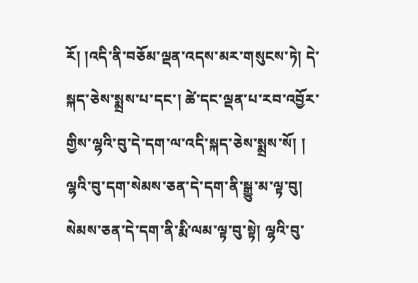རོ། །འདི་ནི་བཅོམ་ལྡན་འདས་མར་གསུངས་ཏེ། དེ་སྐད་ཅེས་སྨྲས་པ་དང་། ཚེ་དང་ལྡན་པ་རབ་འབྱོར་གྱིས་ལྷའི་བུ་དེ་དག་ལ་འདི་སྐད་ཅེས་སྨྲས་སོ། ། ལྷའི་བུ་དག་སེམས་ཅན་དེ་དག་ནི་སྒྱུ་མ་ལྟ་བུ། སེམས་ཅན་དེ་དག་ནི་རྨི་ལམ་ལྟ་བུ་སྟེ། ལྷའི་བུ་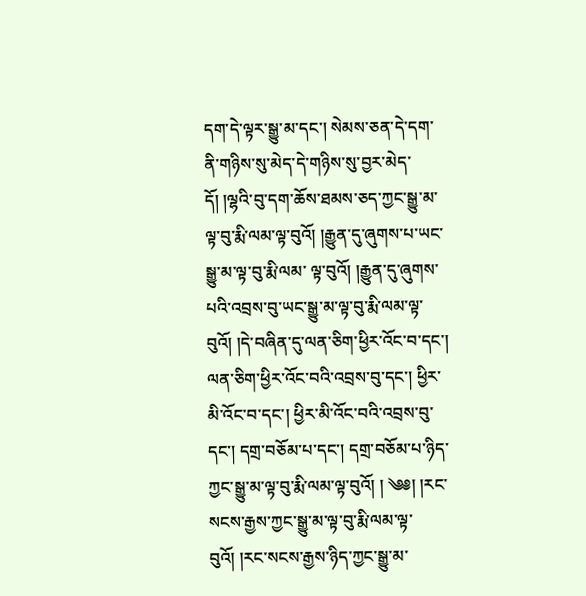དག་དེ་ལྟར་སྒྱུ་མ་དང་། སེམས་ཅན་དེ་དག་ནི་གཉིས་སུ་མེད་དེ་གཉིས་སུ་བྱར་མེད་དོ། །ལྷའི་བུ་དག་ཆོས་ཐམས་ཅད་ཀྱང་སྒྱུ་མ་ལྟ་བུ་རྨི་ལམ་ལྟ་བུའོ། །རྒྱུན་དུ་ཞུགས་པ་ཡང་སྒྱུ་མ་ལྟ་བུ་རྨི་ལམ་ ལྟ་བུའོ། །རྒྱུན་དུ་ཞུགས་པའི་འབྲས་བུ་ཡང་སྒྱུ་མ་ལྟ་བུ་རྨི་ལམ་ལྟ་བུའོ། །དེ་བཞིན་དུ་ལན་ཅིག་ཕྱིར་འོང་བ་དང་། ལན་ཅིག་ཕྱིར་འོང་བའི་འབྲས་བུ་དང་། ཕྱིར་མི་འོང་བ་དང་། ཕྱིར་མི་འོང་བའི་འབྲས་བུ་དང་། དགྲ་བཅོམ་པ་དང་། དགྲ་བཅོམ་པ་ཉིད་ཀྱང་སྒྱུ་མ་ལྟ་བུ་རྨི་ལམ་ལྟ་བུའོ། ། ༄༅། །རང་སངས་རྒྱས་ཀྱང་སྒྱུ་མ་ལྟ་བུ་རྨི་ལམ་ལྟ་བུའོ། །རང་སངས་རྒྱས་ཉིད་ཀྱང་སྒྱུ་མ་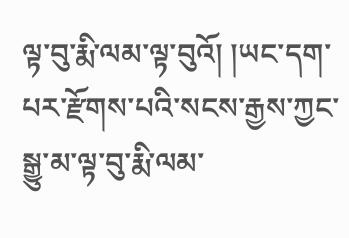ལྟ་བུ་རྨི་ལམ་ལྟ་བུའོ། །ཡང་དག་པར་རྫོགས་པའི་སངས་རྒྱས་ཀྱང་སྒྱུ་མ་ལྟ་བུ་རྨི་ལམ་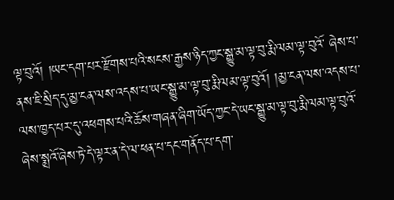ལྟ་བུའོ། །ཡང་དག་པར་རྫོགས་པའི་སངས་རྒྱས་ཉིད་ཀྱང་སྒྱུ་མ་ལྟ་བུ་རྨི་ལམ་ལྟ་བུའོ་ ཞེས་པ་ནས་ཇི་སྲིད་དུ་མྱ་ངན་ལས་འདས་པ་ཡང་སྒྱུ་མ་ལྟ་བུ་རྨི་ལམ་ལྟ་བུའོ། །མྱ་ངན་ལས་འདས་པ་ལས་ཁྱད་པར་དུ་འཕགས་པའི་ཆོས་གཞན་ཞིག་ཡོད་ཀྱང་དེ་ཡང་སྒྱུ་མ་ལྟ་བུ་རྨི་ལམ་ལྟ་བུའོ་ཞེས་སྨྲའོ་ཞེས་ཏེ་དེ་ལྟར་ན་དེ་ལ་ཕན་པ་དང་གནོད་པ་དག་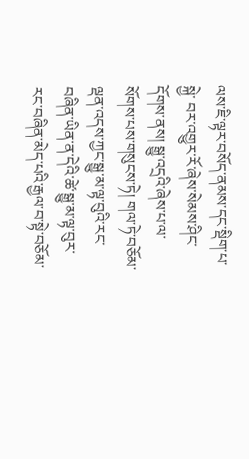ལས་ཇི་ལྟར་བསོད་ནམས་དང་སྡིག་པ་སྐྱེ་ བར་འགྱུར་རོ་ཞེས་སེམས་ཤིང་དོགས་ནས། སྒྱུ་འདྲའི་ཞེས་པ་ལ་སོགས་པས་གསུངས་ཏེ། གལ་ཏེ་བཅོམ་ལྡན་འདས་ཀྱང་སྒྱུ་མ་ལྟ་བུའི་རང་བཞིན་ཡིན་ན་དེའི་ཚེ་སྒྱུ་མ་ལྟ་བུར་རང་བཞིན་མེད་པའི་རྒྱལ་བ་སྟེ་བཅོམ་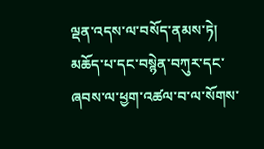ལྡན་འདས་ལ་བསོད་ནམས་ཏེ། མཆོད་པ་དང་བསྙེན་བཀུར་དང་ ཞབས་ལ་ཕྱག་འཚལ་བ་ལ་སོགས་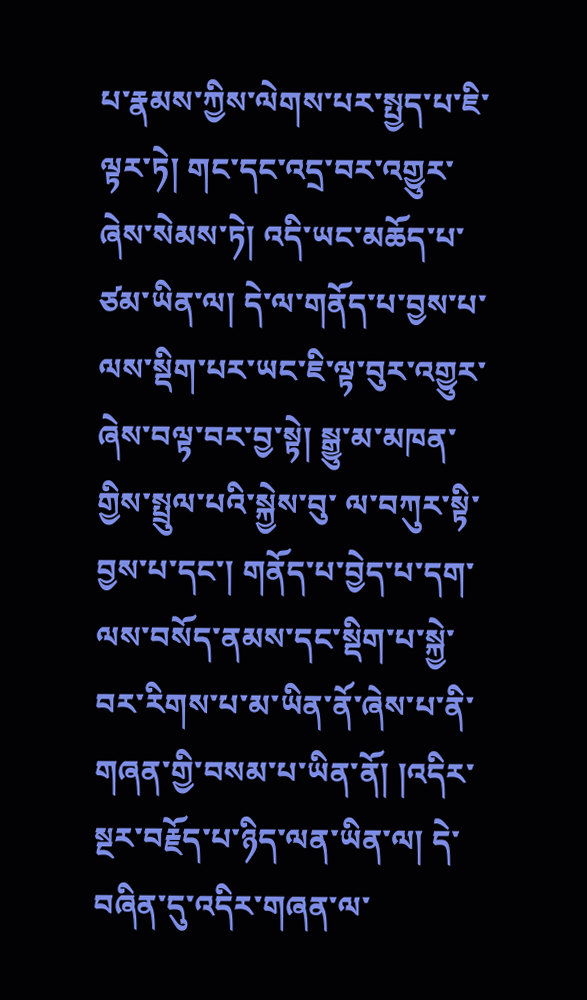པ་རྣམས་ཀྱིས་ལེགས་པར་སྤྱད་པ་ཇི་ལྟར་ཏེ། གང་དང་འདྲ་བར་འགྱུར་ཞེས་སེམས་ཏེ། འདི་ཡང་མཆོད་པ་ཙམ་ཡིན་ལ། དེ་ལ་གནོད་པ་བྱས་པ་ལས་སྡིག་པར་ཡང་ཇི་ལྟ་བུར་འགྱུར་ཞེས་བལྟ་བར་བྱ་སྟེ། སྒྱུ་མ་མཁན་གྱིས་སྤྲུལ་པའི་སྐྱེས་བུ་ ལ་བཀུར་སྟི་བྱས་པ་དང་། གནོད་པ་བྱེད་པ་དག་ལས་བསོད་ནམས་དང་སྡིག་པ་སྐྱེ་བར་རིགས་པ་མ་ཡིན་ནོ་ཞེས་པ་ནི་གཞན་གྱི་བསམ་པ་ཡིན་ནོ། །འདིར་སྔར་བརྗོད་པ་ཉིད་ལན་ཡིན་ལ། དེ་བཞིན་དུ་འདིར་གཞན་ལ་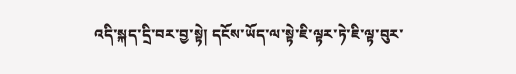འདི་སྐད་དྲི་བར་བྱ་སྟེ། དངོས་ཡོད་ལ་སྟེ་ཇི་ལྟར་ཏེ་ཇི་ལྟ་བུར་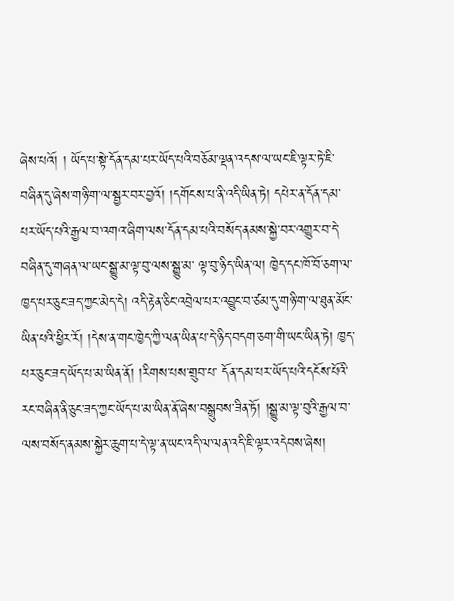ཞེས་པའོ། ། ཡོད་པ་སྟེ་དོན་དམ་པར་ཡོད་པའི་བཅོམ་ལྡན་འདས་ལ་ཡང་ཇི་ལྟར་ཏེ་ཇི་བཞིན་དུ་ཞེས་གཉི་ག་ལ་སྦྱར་བར་བྱའོ། །དགོངས་པ་ནི་འདི་ཡིན་ཏེ། དཔེར་ན་དོན་དམ་པར་ཡོད་པའི་རྒྱལ་བ་འགའ་ཞིག་ལས་དོན་དམ་པའི་བསོད་ནམས་སྐྱེ་བར་འགྱུར་བ་དེ་བཞིན་དུ་གཞན་ལ་ཡང་སྒྱུ་མ་ལྟ་བུ་ལས་སྒྱུ་མ་ ལྟ་བུ་ཉིད་ཡིན་ལ། ཁྱེད་དང་ཁོ་བོ་ཅག་ལ་ཁྱད་པར་ཅུང་ཟད་ཀྱང་མེད་དེ། འདི་རྟེན་ཅིང་འབྲེལ་པར་འབྱུང་བ་ཙམ་དུ་གཉི་ག་ལ་ཐུན་མོང་ཡིན་པའི་ཕྱིར་རོ། །དེས་ན་གང་ཁྱེད་ཀྱི་ལན་ཡིན་པ་དེ་ཉིད་བདག་ཅག་གི་ཡང་ཡིན་ཏེ། ཁྱད་པར་ཅུང་ཟད་ཡོད་པ་མ་ཡིན་ནོ། །རིགས་པས་གྲུབ་པ་ དོན་དམ་པར་ཡོད་པའི་དངོས་པོའི་རང་བཞིན་ནི་ཅུང་ཟད་ཀྱང་ཡོད་པ་མ་ཡིན་ནོ་ཞེས་བསྒྲུབས་ཟིན་ཏོ། །སྒྱུ་མ་ལྟ་བུའི་རྒྱལ་བ་ལས་བསོད་ནམས་སྐྱེར་ཆུག་པ་དེ་ལྟ་ན་ཡང་འདི་ལ་ལན་འདི་ཇི་ལྟར་འདེབས་ཞེས།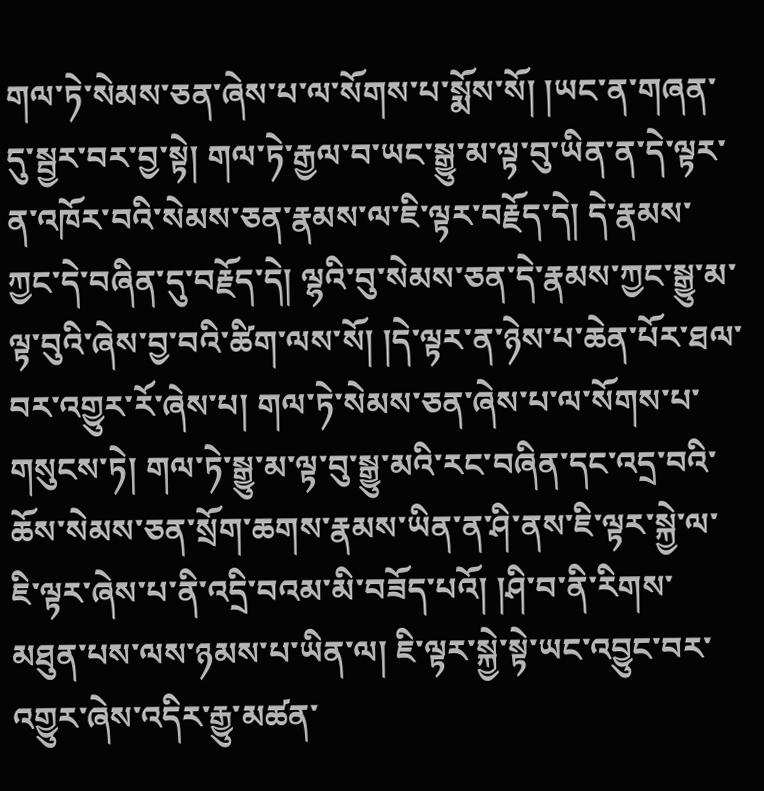གལ་ཏེ་སེམས་ཅན་ཞེས་པ་ལ་སོགས་པ་སྨོས་སོ། །ཡང་ན་གཞན་དུ་སྦྱར་བར་བྱ་སྟེ། གལ་ཏེ་རྒྱལ་བ་ཡང་སྒྱུ་མ་ལྟ་བུ་ཡིན་ན་དེ་ལྟར་ན་འཁོར་བའི་སེམས་ཅན་རྣམས་ལ་ཇི་ལྟར་བརྗོད་དེ། དེ་རྣམས་ཀྱང་དེ་བཞིན་དུ་བརྗོད་དེ། ལྷའི་བུ་སེམས་ཅན་དེ་རྣམས་ཀྱང་སྒྱུ་མ་ལྟ་བུའི་ཞེས་བྱ་བའི་ཚིག་ལས་སོ། །དེ་ལྟར་ན་ཉེས་པ་ཆེན་པོར་ཐལ་བར་འགྱུར་རོ་ཞེས་པ། གལ་ཏེ་སེམས་ཅན་ཞེས་པ་ལ་སོགས་པ་གསུངས་ཏེ། གལ་ཏེ་སྒྱུ་མ་ལྟ་བུ་སྒྱུ་མའི་རང་བཞིན་དང་འདྲ་བའི་ཆོས་སེམས་ཅན་སྲོག་ཆགས་རྣམས་ཡིན་ན་ཤི་ནས་ཇི་ལྟར་སྐྱེ་ལ་ཇི་ལྟར་ཞེས་པ་ནི་འདྲི་བའམ་མི་བཟོད་པའོ། །ཤི་བ་ནི་རིགས་མཐུན་པས་ལས་ཉམས་པ་ཡིན་ལ། ཇི་ལྟར་སྐྱེ་སྟེ་ཡང་འབྱུང་བར་འགྱུར་ཞེས་འདིར་རྒྱུ་མཚན་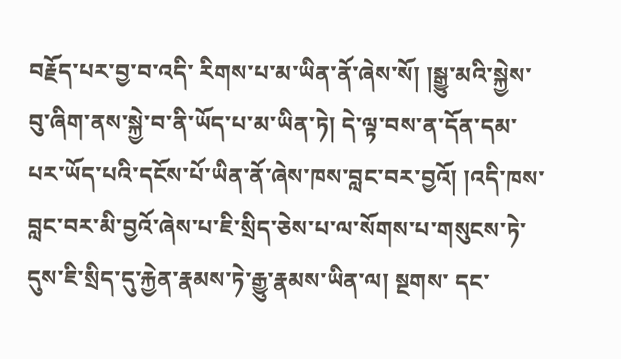བརྗོད་པར་བྱ་བ་འདི་ རིགས་པ་མ་ཡིན་ནོ་ཞེས་སོ། །སྒྱུ་མའི་སྐྱེས་བུ་ཞིག་ནས་སྐྱེ་བ་ནི་ཡོད་པ་མ་ཡིན་ཏེ། དེ་ལྟ་བས་ན་དོན་དམ་པར་ཡོད་པའི་དངོས་པོ་ཡིན་ནོ་ཞེས་ཁས་བླང་བར་བྱའོ། །འདི་ཁས་བླང་བར་མི་བྱའོ་ཞེས་པ་ཇི་སྲིད་ཅེས་པ་ལ་སོགས་པ་གསུངས་ཏེ་དུས་ཇི་སྲིད་དུ་རྐྱེན་རྣམས་ཏེ་རྒྱུ་རྣམས་ཡིན་ལ། སྔགས་ དང་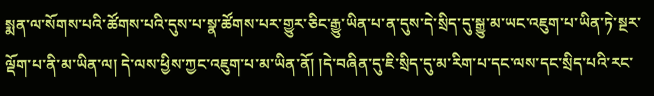སྨན་ལ་སོགས་པའི་ཚོགས་པའི་དུས་པ་སྣ་ཚོགས་པར་གྱུར་ཅིང་རྒྱུ་ཡིན་པ་ན་དུས་དེ་སྲིད་དུ་སྒྱུ་མ་ཡང་འཇུག་པ་ཡིན་ཏེ་སྔར་ལྡོག་པ་ནི་མ་ཡིན་ལ། དེ་ལས་ཕྱིས་ཀྱང་འཇུག་པ་མ་ཡིན་ནོ། །དེ་བཞིན་དུ་ཇི་སྲིད་དུ་མ་རིག་པ་དང་ལས་དང་སྲིད་པའི་རང་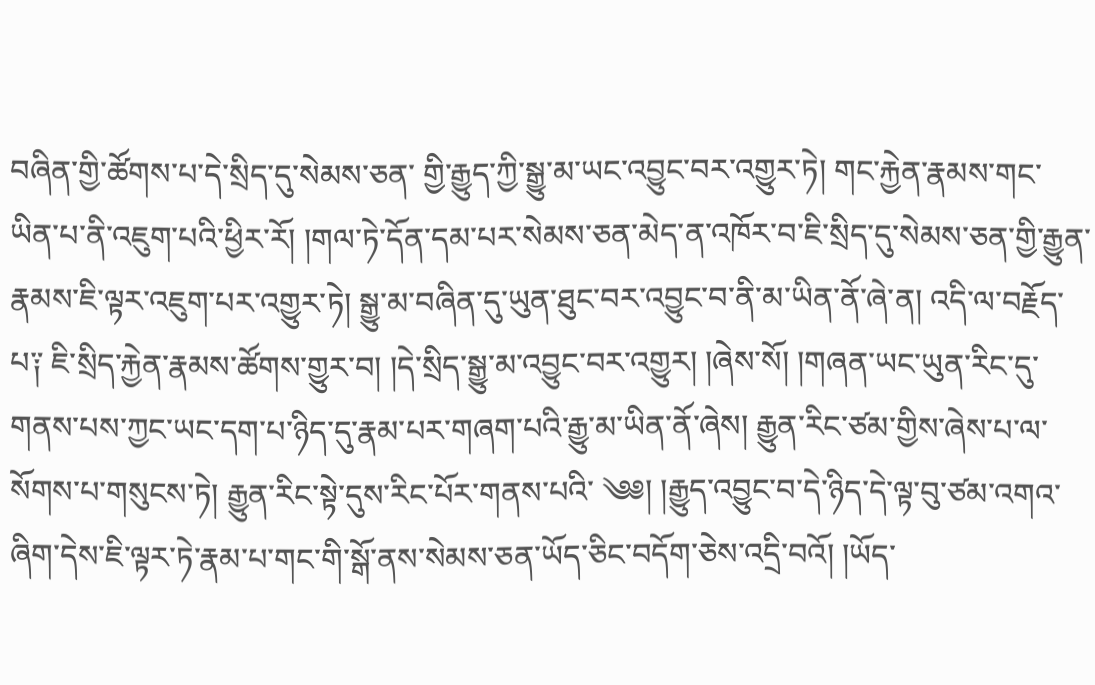བཞིན་གྱི་ཚོགས་པ་དེ་སྲིད་དུ་སེམས་ཅན་ གྱི་རྒྱུད་ཀྱི་སྒྱུ་མ་ཡང་འབྱུང་བར་འགྱུར་ཏེ། གང་རྐྱེན་རྣམས་གང་ཡིན་པ་ནི་འཇུག་པའི་ཕྱིར་རོ། །གལ་ཏེ་དོན་དམ་པར་སེམས་ཅན་མེད་ན་འཁོར་བ་ཇི་སྲིད་དུ་སེམས་ཅན་གྱི་རྒྱུན་རྣམས་ཇི་ལྟར་འཇུག་པར་འགྱུར་ཏེ། སྒྱུ་མ་བཞིན་དུ་ཡུན་ཐུང་བར་འབྱུང་བ་ནི་མ་ཡིན་ནོ་ཞེ་ན། འདི་ལ་བརྗོད་ པ༑ ཇི་སྲིད་རྐྱེན་རྣམས་ཚོགས་གྱུར་བ། །དེ་སྲིད་སྒྱུ་མ་འབྱུང་བར་འགྱུར། །ཞེས་སོ། །གཞན་ཡང་ཡུན་རིང་དུ་གནས་པས་ཀྱང་ཡང་དག་པ་ཉིད་དུ་རྣམ་པར་གཞག་པའི་རྒྱུ་མ་ཡིན་ནོ་ཞེས། རྒྱུན་རིང་ཙམ་གྱིས་ཞེས་པ་ལ་སོགས་པ་གསུངས་ཏེ། རྒྱུན་རིང་སྟེ་དུས་རིང་པོར་གནས་པའི་ ༄༅། །རྒྱུད་འབྱུང་བ་དེ་ཉིད་དེ་ལྟ་བུ་ཙམ་འགའ་ཞིག་དེས་ཇི་ལྟར་ཏེ་རྣམ་པ་གང་གི་སྒོ་ནས་སེམས་ཅན་ཡོད་ཅིང་བདོག་ཅེས་འདྲི་བའོ། །ཡོད་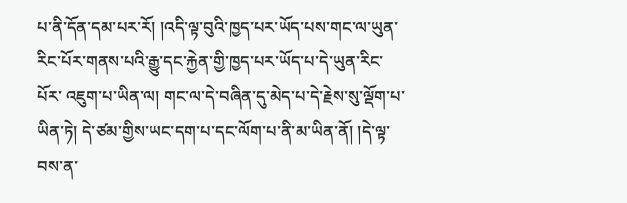པ་ནི་དོན་དམ་པར་རོ། །འདི་ལྟ་བུའི་ཁྱད་པར་ཡོད་པས་གང་ལ་ཡུན་རིང་པོར་གནས་པའི་རྒྱུ་དང་རྐྱེན་གྱི་ཁྱད་པར་ཡོད་པ་དེ་ཡུན་རིང་པོར་ འཇུག་པ་ཡིན་ལ། གང་ལ་དེ་བཞིན་དུ་མེད་པ་དེ་རྗེས་སུ་ལྡོག་པ་ཡིན་ཏེ། དེ་ཙམ་གྱིས་ཡང་དག་པ་དང་ལོག་པ་ནི་མ་ཡིན་ནོ། །དེ་ལྟ་བས་ན་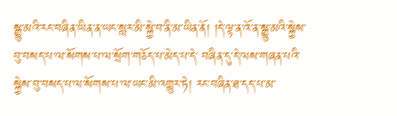སྒྱུ་མའི་རང་བཞིན་ཡིན་ན་ཡང་སླར་མི་སྐྱེ་བ་ནི་མ་ཡིན་ནོ། །དེ་ལྟ་ན་འོ་ན་སྒྱུ་མའི་སྐྱེས་བུ་བསད་པ་ལ་སོགས་པ་ལ་སྲོག་གཅོད་པ་མེད་པ་དེ་ བཞིན་དུ་དེ་ལས་གཞན་པའི་སྐྱེས་བུ་བསད་པ་ལ་སོགས་པ་ལ་ཡང་མི་འགྱུར་ཏེ། རང་བཞིན་ཐ་དད་པ་མ་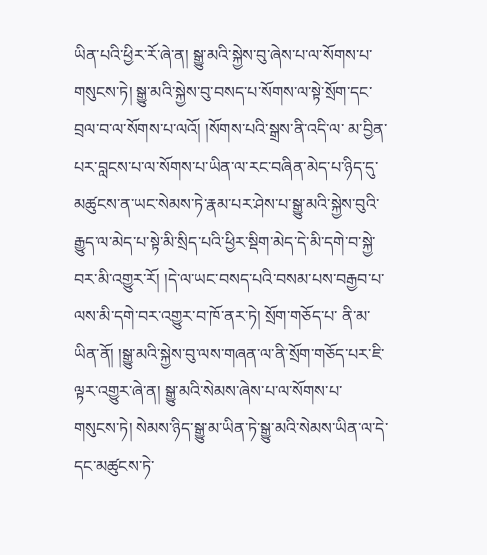ཡིན་པའི་ཕྱིར་རོ་ཞེ་ན། སྒྱུ་མའི་སྐྱེས་བུ་ཞེས་པ་ལ་སོགས་པ་གསུངས་ཏེ། སྒྱུ་མའི་སྐྱེས་བུ་བསད་པ་སོགས་ལ་སྟེ་སྲོག་དང་བྲལ་བ་ལ་སོགས་པ་ལའོ། །སོགས་པའི་སྒྲས་ནི་འདི་ལ་ མ་བྱིན་པར་བླངས་པ་ལ་སོགས་པ་ཡིན་ལ་རང་བཞིན་མེད་པ་ཉིད་དུ་མཚུངས་ན་ཡང་སེམས་ཏེ་རྣམ་པར་ཤེས་པ་སྒྱུ་མའི་སྐྱེས་བུའི་རྒྱུད་ལ་མེད་པ་སྟེ་མི་སྲིད་པའི་ཕྱིར་སྡིག་མེད་དེ་མི་དགེ་བ་སྐྱེ་བར་མི་འགྱུར་རོ། །དེ་ལ་ཡང་བསད་པའི་བསམ་པས་བརྒྱབ་པ་ལས་མི་དགེ་བར་འགྱུར་བ་ཁོ་ནར་ཏེ། སྲོག་གཅོད་པ་ ནི་མ་ཡིན་ནོ། །སྒྱུ་མའི་སྐྱེས་བུ་ལས་གཞན་ལ་ནི་སྲོག་གཅོད་པར་ཇི་ལྟར་འགྱུར་ཞེ་ན། སྒྱུ་མའི་སེམས་ཞེས་པ་ལ་སོགས་པ་གསུངས་ཏེ། སེམས་ཉིད་སྒྱུ་མ་ཡིན་ཏེ་སྒྱུ་མའི་སེམས་ཡིན་ལ་དེ་དང་མཚུངས་ཏེ་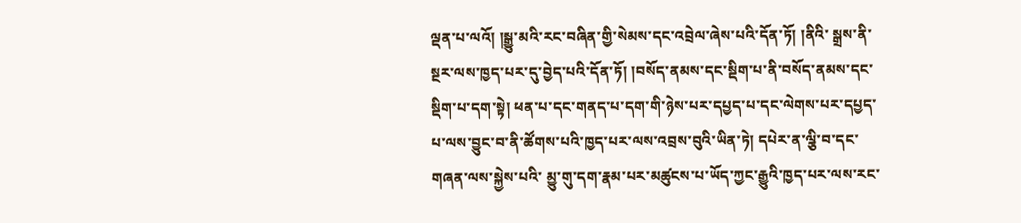ལྡན་པ་ལའོ། །སྒྱུ་མའི་རང་བཞིན་གྱི་སེམས་དང་འབྲེལ་ཞེས་པའི་དོན་ཏོ། །ནིའི་ སྒྲས་ནི་སྔར་ལས་ཁྱད་པར་དུ་བྱེད་པའི་དོན་ཏོ། །བསོད་ནམས་དང་སྡིག་པ་ནི་བསོད་ནམས་དང་སྡིག་པ་དག་སྟེ། ཕན་པ་དང་གནད་པ་དག་གི་ཉེས་པར་དཔྱད་པ་དང་ལེགས་པར་དཔྱད་པ་ལས་བྱུང་བ་ནི་ཚོགས་པའི་ཁྱད་པར་ལས་འབྲས་བུའི་ཡིན་ཏེ། དཔེར་ན་ལྕི་བ་དང་གཞན་ལས་སྐྱེས་པའི་ མྱུ་གུ་དག་རྣམ་པར་མཚུངས་པ་ཡོད་ཀྱང་རྒྱུའི་ཁྱད་པར་ལས་རང་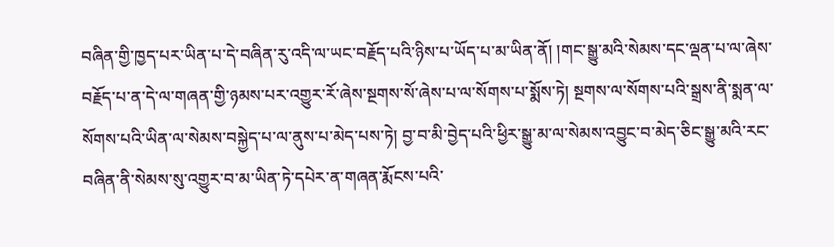བཞིན་གྱི་ཁྱད་པར་ཡིན་པ་དེ་བཞིན་རུ་འདི་ལ་ཡང་བརྗོད་པའི་ཉིས་པ་ཡོད་པ་མ་ཡིན་ནོ། །གང་སྒྱུ་མའི་སེམས་དང་ལྡན་པ་ལ་ཞེས་བརྗོད་པ་ན་དེ་ལ་གཞན་གྱི་ཉམས་པར་འགྱུར་རོ་ཞེས་སྔགས་སོ་ཞེས་པ་ལ་སོགས་པ་སྨོས་ཏེ། སྔགས་ལ་སོགས་པའི་སྒྲས་ནི་སྨན་ལ་སོགས་པའི་ཡིན་ལ་སེམས་བསྐྱེད་པ་ལ་ནུས་པ་མེད་པས་ཏེ། བྱ་བ་མི་བྱེད་པའི་ཕྱིར་སྒྱུ་མ་ལ་སེམས་འབྱུང་བ་མེད་ཅིང་སྒྱུ་མའི་རང་བཞིན་ནི་སེམས་སུ་འགྱུར་བ་མ་ཡིན་ཏེ་དཔེར་ན་གཞན་རྨོངས་པའི་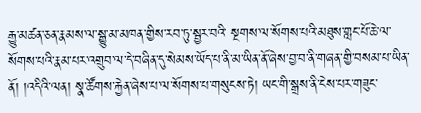རྒྱུ་མཚན་ཅན་རྣམས་ལ་སྒྱུ་མ་མཁན་གྱིས་རབ་ཏུ་སྦྱར་བའི་ སྔགས་ལ་སོགས་པའི་མཐུས་གླང་པོ་ཆེ་ལ་སོགས་པའི་རྣམ་པར་འགྲུབ་ལ་དེ་བཞིན་དུ་སེམས་ཡོད་པ་ནི་མ་ཡིན་ནོ་ཞེས་བྱ་བ་ནི་གཞན་གྱི་བསམ་པ་ཡིན་ནོ། །འདིའི་ལན། སྣ་ཚོགས་རྐྱེན་ཞེས་པ་ལ་སོགས་པ་གསུངས་ཏེ། ཡང་གི་སྒྲས་ནི་ངེས་པར་གཟུང་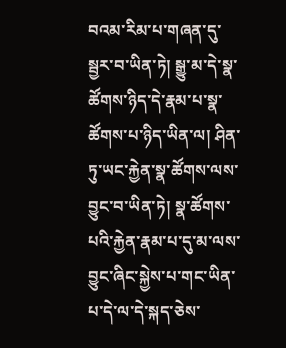བའམ་རིམ་པ་གཞན་དུ་སྦྱར་བ་ཡིན་ཏེ། སྒྱུ་མ་དེ་སྣ་ཚོགས་ཉིད་དེ་རྣམ་པ་སྣ་ཚོགས་པ་ཉིད་ཡིན་ལ། ཤིན་ཏུ་ཡང་རྐྱེན་སྣ་ཚོགས་ལས་བྱུང་བ་ཡིན་ཏེ། སྣ་ཚོགས་པའི་རྐྱེན་རྣམ་པ་དུ་མ་ལས་བྱུང་ཞིང་སྐྱེས་པ་གང་ཡིན་པ་དེ་ལ་དེ་སྐད་ཅེས་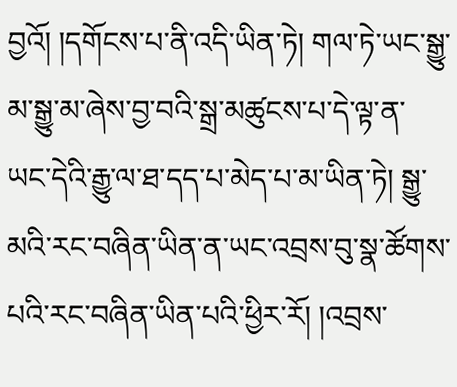བྱའོ། །དགོངས་པ་ནི་འདི་ཡིན་ཏེ། གལ་ཏེ་ཡང་སྒྱུ་མ་སྒྱུ་མ་ཞེས་བྱ་བའི་སྒྲ་མཚུངས་པ་དེ་ལྟ་ན་ ཡང་དེའི་རྒྱུ་ལ་ཐ་དད་པ་མེད་པ་མ་ཡིན་ཏེ། སྒྱུ་མའི་རང་བཞིན་ཡིན་ན་ཡང་འབྲས་བུ་སྣ་ཚོགས་པའི་རང་བཞིན་ཡིན་པའི་ཕྱིར་རོ། །འབྲས་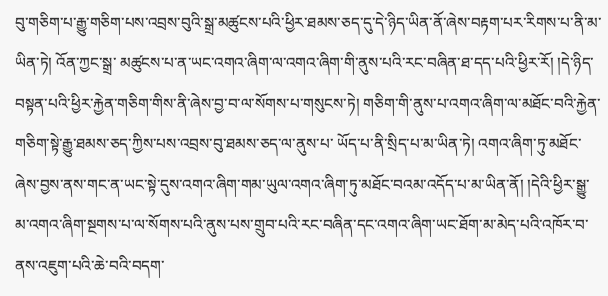བུ་གཅིག་པ་རྒྱུ་གཅིག་པས་འབྲས་བུའི་སྒྲ་མཚུངས་པའི་ཕྱིར་ཐམས་ཅད་དུ་དེ་ཉིད་ཡིན་ནོ་ཞེས་བརྟག་པར་རིགས་པ་ནི་མ་ཡིན་ཏེ། འོན་ཀྱང་སྒྲ་ མཚུངས་པ་ན་ཡང་འགའ་ཞིག་ལ་འགའ་ཞིག་གི་ནུས་པའི་རང་བཞིན་ཐ་དད་པའི་ཕྱིར་རོ། །དེ་ཉིད་བསྟན་པའི་ཕྱིར་རྐྱེན་གཅིག་གིས་ནི་ཞེས་བྱ་བ་ལ་སོགས་པ་གསུངས་ཏེ། གཅིག་གི་ནུས་པ་འགའ་ཞིག་ལ་མཐོང་བའི་རྐྱེན་གཅིག་སྟེ་རྒྱུ་ཐམས་ཅད་ཀྱིས་པས་འབྲས་བུ་ཐམས་ཅད་ལ་ནུས་པ་ ཡོད་པ་ནི་སྲིད་པ་མ་ཡིན་ཏེ། འགའ་ཞིག་ཏུ་མཐོང་ཞེས་བྱས་ནས་གང་ན་ཡང་སྟེ་དུས་འགའ་ཞིག་གམ་ཡུལ་འགའ་ཞིག་ཏུ་མཐོང་བའམ་འདོད་པ་མ་ཡིན་ནོ། །དེའི་ཕྱིར་སྒྱུ་མ་འགའ་ཞིག་སྔགས་པ་ལ་སོགས་པའི་ནུས་པས་གྲུབ་པའི་རང་བཞིན་དང་འགའ་ཞིག་ཡང་ཐོག་མ་མེད་པའི་འཁོར་བ་ ནས་འཇུག་པའི་ཆེ་བའི་བདག་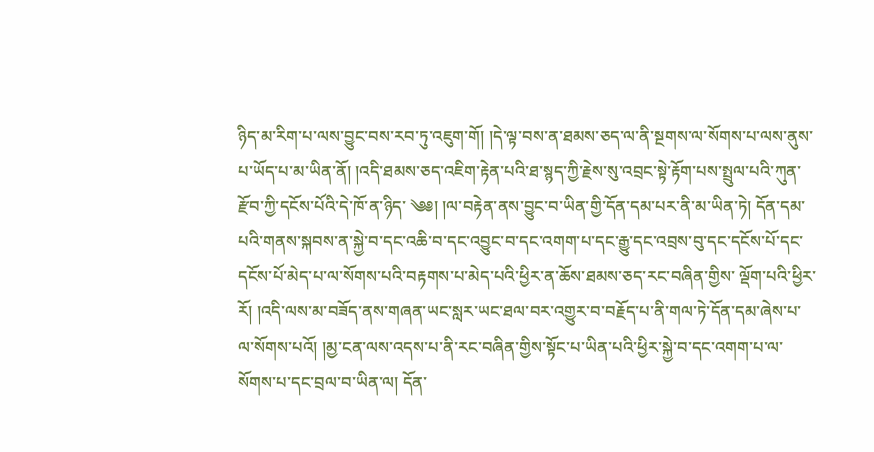ཉིད་མ་རིག་པ་ལས་བྱུང་བས་རབ་ཏུ་འཇུག་གོ། །དེ་ལྟ་བས་ན་ཐམས་ཅད་ལ་ནི་སྔགས་ལ་སོགས་པ་ལས་ནུས་པ་ཡོད་པ་མ་ཡིན་ནོ། །འདི་ཐམས་ཅད་འཇིག་རྟེན་པའི་ཐ་སྙད་ཀྱི་རྗེས་སུ་འབྲང་སྟེ་རྟོག་པས་སྤྲུལ་པའི་ཀུན་རྫོབ་ཀྱི་དངོས་པོའི་དེ་ཁོ་ན་ཉིད་ ༄༅། །ལ་བརྟེན་ནས་བྱུང་བ་ཡིན་གྱི་དོན་དམ་པར་ནི་མ་ཡིན་ཏེ། དོན་དམ་པའི་གནས་སྐབས་ན་སྐྱེ་བ་དང་འཆི་བ་དང་འབྱུང་བ་དང་འགག་པ་དང་རྒྱུ་དང་འབྲས་བུ་དང་དངོས་པོ་དང་དངོས་པོ་མེད་པ་ལ་སོགས་པའི་བརྟགས་པ་མེད་པའི་ཕྱིར་ན་ཆོས་ཐམས་ཅད་རང་བཞིན་གྱིས་ ལྡོག་པའི་ཕྱིར་རོ། །འདི་ལས་མ་བཟོད་ནས་གཞན་ཡང་སླར་ཡང་ཐལ་བར་འགྱུར་བ་བརྗོད་པ་ནི་གལ་ཏེ་དོན་དམ་ཞེས་པ་ལ་སོགས་པའོ། །མྱ་ངན་ལས་འདས་པ་ནི་རང་བཞིན་གྱིས་སྟོང་པ་ཡིན་པའི་ཕྱིར་སྐྱེ་བ་དང་འགག་པ་ལ་སོགས་པ་དང་བྲལ་བ་ཡིན་ལ། དོན་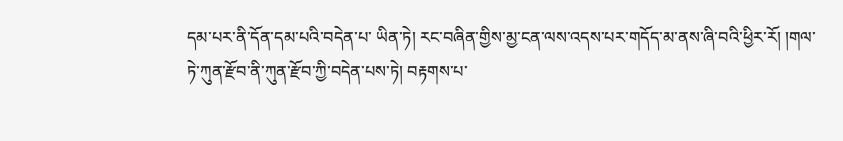དམ་པར་ནི་དོན་དམ་པའི་བདེན་པ་ ཡིན་ཏེ། རང་བཞིན་གྱིས་མྱ་ངན་ལས་འདས་པར་གདོད་མ་ནས་ཞི་བའི་ཕྱིར་རོ། །གལ་ཏེ་ཀུན་རྫོབ་ནི་ཀུན་རྫོབ་ཀྱི་བདེན་པས་ཏེ། བརྟགས་པ་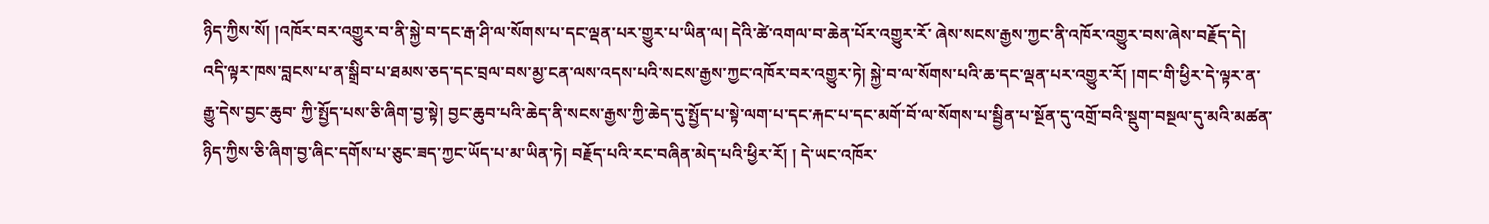ཉིད་ཀྱིས་སོ། །འཁོར་བར་འགྱུར་བ་ནི་སྐྱེ་བ་དང་རྒ་ཤི་ལ་སོགས་པ་དང་ལྡན་པར་གྱུར་པ་ཡིན་ལ། དེའི་ཚེ་འགལ་བ་ཆེན་པོར་འགྱུར་རོ་ ཞེས་སངས་རྒྱས་ཀྱང་ནི་འཁོར་འགྱུར་བས་ཞེས་བརྗོད་དེ། འདི་ལྟར་ཁས་བླངས་པ་ན་སྒྲིབ་པ་ཐམས་ཅད་དང་བྲལ་བས་མྱ་ངན་ལས་འདས་པའི་སངས་རྒྱས་ཀྱང་འཁོར་བར་འགྱུར་ཏེ། སྐྱེ་བ་ལ་སོགས་པའི་ཆ་དང་ལྡན་པར་འགྱུར་རོ། །གང་གི་ཕྱིར་དེ་ལྟར་ན་རྒྱུ་དེས་བྱང་ཆུབ་ ཀྱི་སྤྱོད་པས་ཅི་ཞིག་བྱ་སྟེ། བྱང་ཆུབ་པའི་ཆེད་ནི་སངས་རྒྱས་ཀྱི་ཆེད་དུ་སྤྱོད་པ་སྟེ་ལག་པ་དང་རྐང་པ་དང་མགོ་བོ་ལ་སོགས་པ་སྦྱིན་པ་སྔོན་དུ་འགྲོ་བའི་སྡུག་བསྔལ་དུ་མའི་མཚན་ཉིད་ཀྱིས་ཅི་ཞིག་བྱ་ཞིང་དགོས་པ་ཅུང་ཟད་ཀྱང་ཡོད་པ་མ་ཡིན་ཏེ། བརྗོད་པའི་རང་བཞིན་མེད་པའི་ཕྱིར་རོ། ། དེ་ཡང་འཁོར་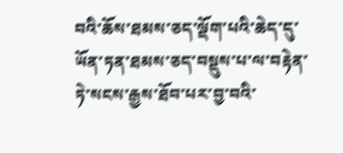བའི་ཆོས་ཐམས་ཅད་ལྡོག་པའི་ཆེད་དུ་ཡོན་ཏན་ཐམས་ཅད་བསྡུས་པ་ལ་བརྟེན་ཏེ་སངས་རྒྱས་ཐོབ་པར་བྱ་བའི་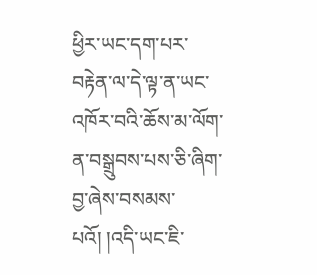ཕྱིར་ཡང་དག་པར་བརྟེན་ལ་དེ་ལྟ་ན་ཡང་འཁོར་བའི་ཆོས་མ་ལོག་ན་བསྒྲུབས་པས་ཅི་ཞིག་བྱ་ཞེས་བསམས་པའོ། །འདི་ཡང་ཇི་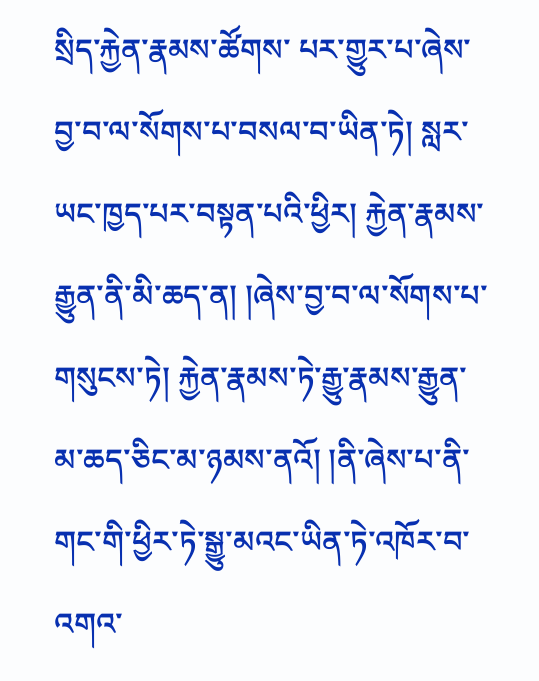སྲིད་རྐྱེན་རྣམས་ཚོགས་ པར་གྱུར་པ་ཞེས་བྱ་བ་ལ་སོགས་པ་བསལ་བ་ཡིན་ཏེ། སླར་ཡང་ཁྱད་པར་བསྟན་པའི་ཕྱིར། རྐྱེན་རྣམས་རྒྱུན་ནི་མི་ཆད་ན། །ཞེས་བྱ་བ་ལ་སོགས་པ་གསུངས་ཏེ། རྐྱེན་རྣམས་ཏེ་རྒྱུ་རྣམས་རྒྱུན་མ་ཆད་ཅིང་མ་ཉམས་ནའོ། །ནི་ཞེས་པ་ནི་གང་གི་ཕྱིར་ཏེ་སྒྱུ་མའང་ཡིན་ཏེ་འཁོར་བ་འགའ་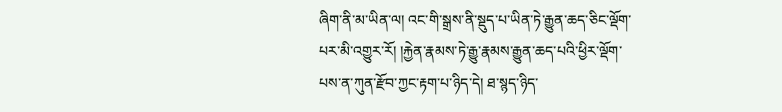ཞིག་ནི་མ་ཡིན་ལ། འང་གི་སྒྲས་ནི་སྡུད་པ་ཡིན་ཏེ་རྒྱུན་ཆད་ཅིང་ལྡོག་པར་མི་འགྱུར་རོ། །རྐྱེན་རྣམས་ཏེ་རྒྱུ་རྣམས་རྒྱུན་ཆད་པའི་ཕྱིར་ལྡོག་པས་ན་ཀུན་རྫོབ་ཀྱང་རྟག་པ་ཉིད་དེ། ཐ་སྙད་ཉིད་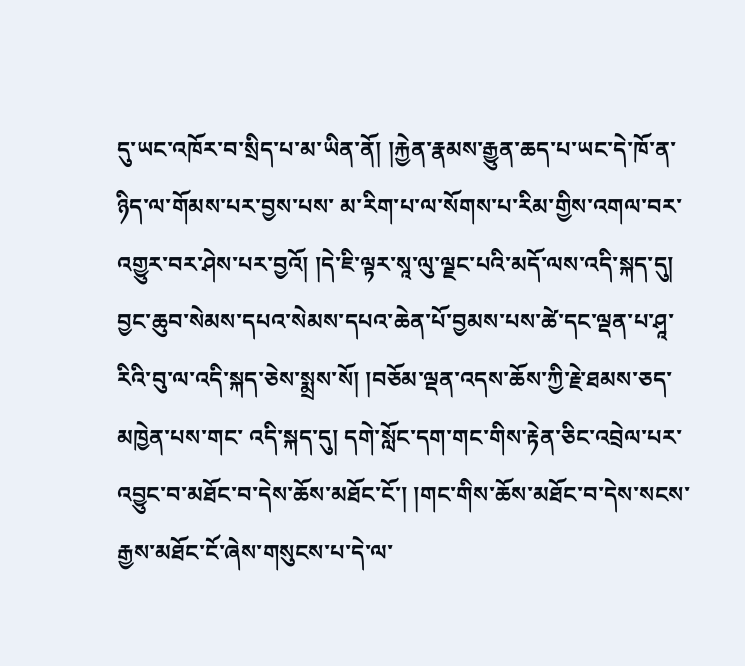དུ་ཡང་འཁོར་བ་སྲིད་པ་མ་ཡིན་ནོ། །རྐྱེན་རྣམས་རྒྱུན་ཆད་པ་ཡང་དེ་ཁོ་ན་ཉིད་ལ་གོམས་པར་བྱས་པས་ མ་རིག་པ་ལ་སོགས་པ་རིམ་གྱིས་འགལ་བར་འགྱུར་བར་ཤེས་པར་བྱའོ། །དེ་ཇི་ལྟར་སཱ་ལུ་ལྗང་པའི་མདོ་ལས་འདི་སྐད་དུ། བྱང་ཆུབ་སེམས་དཔའ་སེམས་དཔའ་ཆེན་པོ་བྱམས་པས་ཚེ་དང་ལྡན་པ་ཤཱ་རིའི་བུ་ལ་འདི་སྐད་ཅེས་སྨྲས་སོ། །བཅོམ་ལྡན་འདས་ཆོས་ཀྱི་རྗེ་ཐམས་ཅད་མཁྱེན་པས་གང་ འདི་སྐད་དུ། དགེ་སློང་དག་གང་གིས་རྟེན་ཅིང་འབྲེལ་པར་འབྱུང་བ་མཐོང་བ་དེས་ཆོས་མཐོང་ངོ་། །གང་གིས་ཆོས་མཐོང་བ་དེས་སངས་རྒྱས་མཐོང་ངོ་ཞེས་གསུངས་པ་དེ་ལ་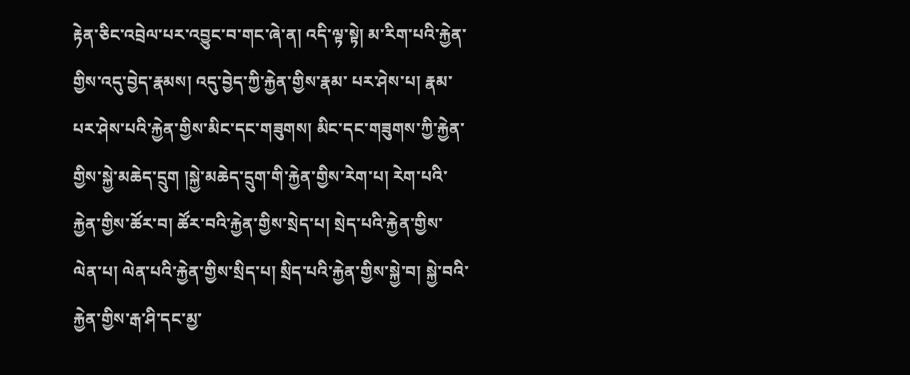རྟེན་ཅིང་འབྲེལ་པར་འབྱུང་བ་གང་ཞེ་ན། འདི་ལྟ་སྟེ། མ་རིག་པའི་རྐྱེན་གྱིས་འདུ་བྱེད་རྣམས། འདུ་བྱེད་ཀྱི་རྐྱེན་གྱིས་རྣམ་ པར་ཤེས་པ། རྣམ་པར་ཤེས་པའི་རྐྱེན་གྱིས་མིང་དང་གཟུགས། མིང་དང་གཟུགས་ཀྱི་རྐྱེན་གྱིས་སྐྱེ་མཆེད་དྲུག །སྐྱེ་མཆེད་དྲུག་གི་རྐྱེན་གྱིས་རེག་པ། རེག་པའི་རྐྱེན་གྱིས་ཚོར་བ། ཚོར་བའི་རྐྱེན་གྱིས་སྲེད་པ། སྲེད་པའི་རྐྱེན་གྱིས་ལེན་པ། ལེན་པའི་རྐྱེན་གྱིས་སྲིད་པ། སྲིད་པའི་རྐྱེན་གྱིས་སྐྱེ་བ། སྐྱེ་བའི་རྐྱེན་གྱིས་རྒ་ཤི་དང་མྱ་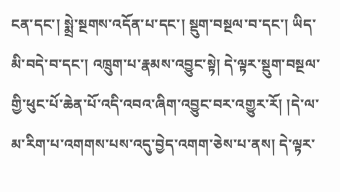ངན་དང་། སྨྲེ་སྔགས་འདོན་པ་དང་། སྡུག་བསྔལ་བ་དང་། ཡིད་མི་བདེ་བ་དང་། འཁྲུག་པ་རྣམས་འབྱུང་སྟེ། དེ་ལྟར་སྡུག་བསྔལ་གྱི་ཕུང་པོ་ཆེན་པོ་འདི་འབའ་ཞིག་འབྱུང་བར་འགྱུར་རོ། །དེ་ལ་མ་རིག་པ་འགགས་པས་འདུ་བྱེད་འགག་ཅེས་པ་ནས། དེ་ལྟར་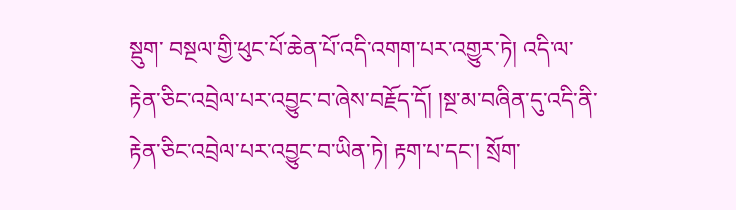སྡུག་ བསྔལ་གྱི་ཕུང་པོ་ཆེན་པོ་འདི་འགག་པར་འགྱུར་ཏེ། འདི་ལ་རྟེན་ཅིང་འབྲེལ་པར་འབྱུང་བ་ཞེས་བརྗོད་དོ། །སྔ་མ་བཞིན་དུ་འདི་ནི་རྟེན་ཅིང་འབྲེལ་པར་འབྱུང་བ་ཡིན་ཏེ། རྟག་པ་དང་། སྲོག་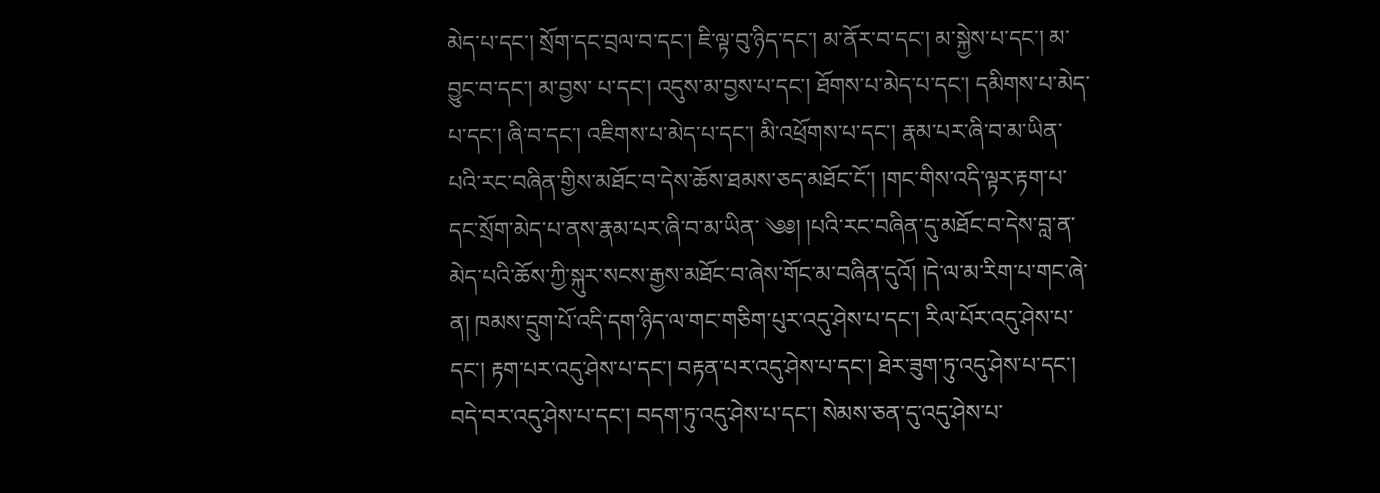མེད་པ་དང་། སྲོག་དང་བྲལ་བ་དང་། ཇི་ལྟ་བུ་ཉིད་དང་། མ་ནོར་བ་དང་། མ་སྐྱེས་པ་དང་། མ་བྱུང་བ་དང་། མ་བྱས་ པ་དང་། འདུས་མ་བྱས་པ་དང་། ཐོགས་པ་མེད་པ་དང་། དམིགས་པ་མེད་པ་དང་། ཞི་བ་དང་། འཇིགས་པ་མེད་པ་དང་། མི་འཕྲོགས་པ་དང་། རྣམ་པར་ཞི་བ་མ་ཡིན་པའི་རང་བཞིན་གྱིས་མཐོང་བ་དེས་ཆོས་ཐམས་ཅད་མཐོང་ངོ་། །གང་གིས་འདི་ལྟར་རྟག་པ་དང་སྲོག་མེད་པ་ནས་རྣམ་པར་ཞི་བ་མ་ཡིན་ ༄༅། །པའི་རང་བཞིན་དུ་མཐོང་བ་དེས་བླ་ན་མེད་པའི་ཆོས་ཀྱི་སྐུར་སངས་རྒྱས་མཐོང་བ་ཞེས་གོང་མ་བཞིན་དུའོ། །དེ་ལ་མ་རིག་པ་གང་ཞེ་ན། ཁམས་དྲུག་པོ་འདི་དག་ཉིད་ལ་གང་གཅིག་པུར་འདུ་ཤེས་པ་དང་། རིལ་པོར་འདུ་ཤེས་པ་དང་། རྟག་པར་འདུ་ཤེས་པ་དང་། བརྟན་པར་འདུ་ཤེས་པ་དང་། ཐེར་ཟུག་ཏུ་འདུ་ཤེས་པ་དང་། བདེ་བར་འདུ་ཤེས་པ་དང་། བདག་ཏུ་འདུ་ཤེས་པ་དང་། སེམས་ཅན་དུ་འདུ་ཤེས་པ་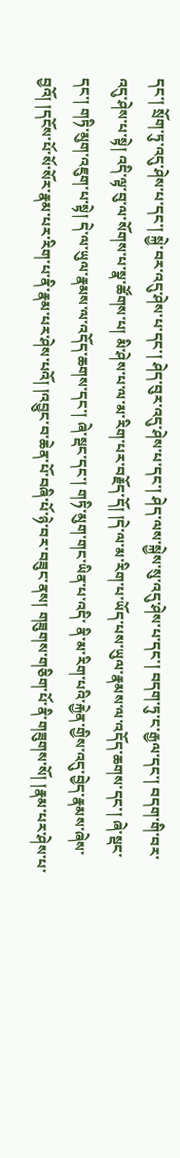དང་། སྲོག་ཏུ་འདུ་ཤེས་པ་དང་། སྐྱེ་བར་འདུ་ཤེས་པ་དང་། ཤེད་བུར་འདུ་ཤེས་པ་དང་། ཤེད་ལས་སྐྱེས་སུ་འདུ་ཤེས་པ་དང་། བདག་ཏུ་ང་རྒྱལ་དང་། བདག་གི་བར་འདུ་ཤེས་པ་སྟེ། འདི་ལྟ་བུ་ལ་སོགས་པ་སྣ་ཚོགས་པ། མི་ཤེས་པ་ལ་མ་རིག་པར་བརྗོད་དོ། །དེ་ལ་མ་རིག་པ་ཡོད་པས་ཡུལ་རྣམས་ལ་འདོད་ཆགས་དང་། ཞེ་སྡང་དང་། གཏི་མུག་འཇུག་པ་སྟེ། དེ་ལ་ཡུལ་རྣམས་ལ་འདོད་ཆགས་དང་། ཞེ་སྡང་དང་། གཏི་མུག་གང་ཡིན་པ་འདི་ ནི་མ་རིག་པའི་རྐྱེན་གྱིས་འདུ་བྱེད་རྣམས་ཞེས་བྱའོ། །དངོས་པོ་སོ་སོར་རྣམ་པར་རིག་པ་ནི་རྣམ་པར་ཤེས་པའོ། །འབྱུང་བ་ཆེན་པོ་བཞི་པོ་ཉེ་བར་བཟུང་ནས། གཟུགས་གཅིག་པོ་ནི་གཟུགས་སོ། །རྣམ་པར་ཤེས་པ་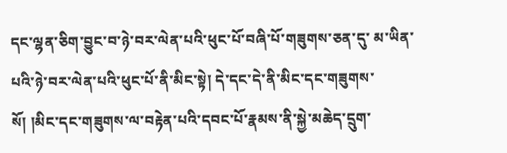དང་ལྷན་ཅིག་བྱུང་བ་ཉེ་བར་ལེན་པའི་ཕུང་པོ་བཞི་པོ་གཟུགས་ཅན་དུ་ མ་ཡིན་པའི་ཉེ་བར་ལེན་པའི་ཕུང་པོ་ནི་མིང་སྟེ། དེ་དང་དེ་ནི་མིང་དང་གཟུགས་སོ། །མིང་དང་གཟུགས་ལ་བརྟེན་པའི་དབང་པོ་རྣམས་ནི་སྐྱེ་མཆེད་དྲུག་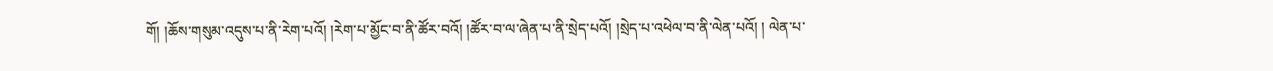གོ། །ཆོས་གསུམ་འདུས་པ་ནི་རེག་པའོ། །རེག་པ་མྱོང་བ་ནི་ཚོར་བའོ། །ཚོར་བ་ལ་ཞེན་པ་ནི་སྲེད་པའོ། །སྲེད་པ་འཕེལ་བ་ནི་ལེན་པའོ། ། ལེན་པ་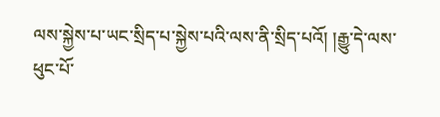ལས་སྐྱེས་པ་ཡང་སྲིད་པ་སྐྱེས་པའི་ལས་ནི་སྲིད་པའོ། །རྒྱུ་དེ་ལས་ཕུང་པོ་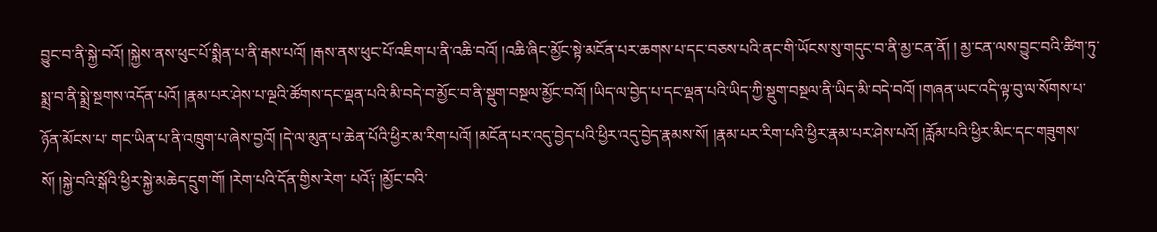བྱུང་བ་ནི་སྐྱེ་བའོ། །སྐྱེས་ནས་ཕུང་པོ་སྨིན་པ་ནི་རྒས་པའོ། །རྒས་ནས་ཕུང་པོ་འཇིག་པ་ནི་འཆི་བའོ། །འཆི་ཞིང་མྱོང་སྟེ་མངོན་པར་ཆགས་པ་དང་བཅས་པའི་ནང་གི་ཡོངས་སུ་གདུང་བ་ནི་མྱ་ངན་ནོ། ། མྱ་ངན་ལས་བྱུང་བའི་ཚིག་ཏུ་སྨྲ་བ་ནི་སྨྲེ་སྔགས་འདོན་པའོ། །རྣམ་པར་ཤེས་པ་ལྔའི་ཚོགས་དང་ལྡན་པའི་མི་བདེ་བ་མྱོང་བ་ནི་སྡུག་བསྔལ་མྱོང་བའོ། །ཡིད་ལ་བྱེད་པ་དང་ལྡན་པའི་ཡིད་ཀྱི་སྡུག་བསྔལ་ནི་ཡིད་མི་བདེ་བའོ། །གཞན་ཡང་འདི་ལྟ་བུ་ལ་སོགས་པ་ཉོན་མོངས་པ་ གང་ཡིན་པ་ནི་འཁྲུག་པ་ཞེས་བྱའོ། །དེ་ལ་མུན་པ་ཆེན་པོའི་ཕྱིར་མ་རིག་པའོ། །མངོན་པར་འདུ་བྱེད་པའི་ཕྱིར་འདུ་བྱེད་རྣམས་སོ། །རྣམ་པར་རིག་པའི་ཕྱིར་རྣམ་པར་ཤེས་པའོ། །རློམ་པའི་ཕྱིར་མིང་དང་གཟུགས་སོ། །སྐྱེ་བའི་སྒོའི་ཕྱིར་སྐྱེ་མཆེད་དྲུག་གོ། །རེག་པའི་དོན་གྱིས་རེག་ པའོ༑ །མྱོང་བའི་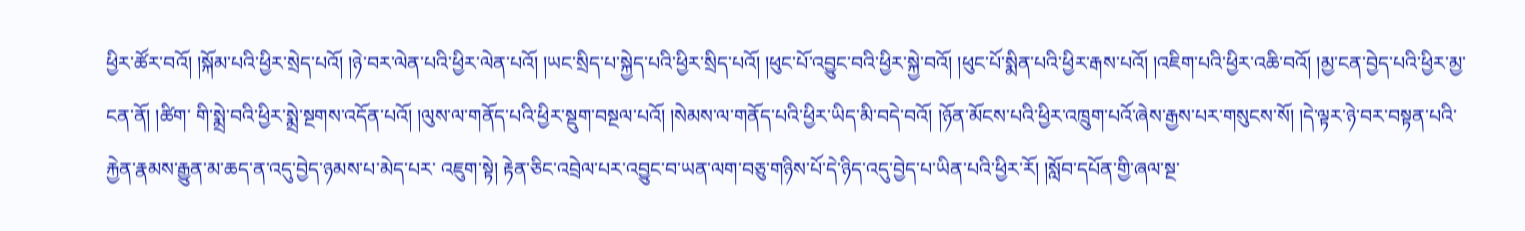ཕྱིར་ཚོར་བའོ། །སྐོམ་པའི་ཕྱིར་སྲེད་པའོ། །ཉེ་བར་ལེན་པའི་ཕྱིར་ལེན་པའོ། །ཡང་སྲིད་པ་སྐྱེད་པའི་ཕྱིར་སྲིད་པའོ། །ཕུང་པོ་འབྱུང་བའི་ཕྱིར་སྐྱེ་བའོ། །ཕུང་པོ་སྨིན་པའི་ཕྱིར་རྒས་པའོ། །འཇིག་པའི་ཕྱིར་འཆི་བའོ། །མྱ་ངན་བྱེད་པའི་ཕྱིར་མྱ་ངན་ནོ། །ཚིག་ གི་སྨྲེ་བའི་ཕྱིར་སྨྲེ་སྔགས་འདོན་པའོ། །ལུས་ལ་གནོད་པའི་ཕྱིར་སྡུག་བསྔལ་པའོ། །སེམས་ལ་གནོད་པའི་ཕྱིར་ཡིད་མི་བདེ་བའོ། །ཉོན་མོངས་པའི་ཕྱིར་འཁྲུག་པའོ་ཞེས་རྒྱས་པར་གསུངས་སོ། །དེ་ལྟར་ཉེ་བར་བསྟན་པའི་རྐྱེན་རྣམས་རྒྱུན་མ་ཆད་ན་འདུ་བྱེད་ཉམས་པ་མེད་པར་ འཇུག་སྟེ། རྟེན་ཅིང་འབྲེལ་པར་འབྱུང་བ་ཡན་ལག་བཅུ་གཉིས་པོ་དེ་ཉིད་འདུ་བྱེད་པ་ཡིན་པའི་ཕྱིར་རོ། །སློབ་དཔོན་གྱི་ཞལ་སྔ་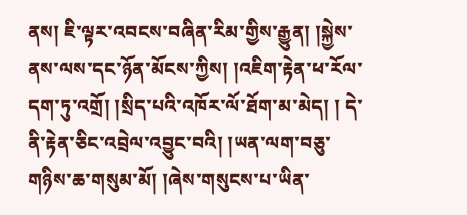ནས། ཇི་ལྟར་འབངས་བཞིན་རིམ་གྱིས་རྒྱུན། །སྐྱེས་ནས་ལས་དང་ཉོན་མོངས་ཀྱིས། །འཇིག་རྟེན་ཕ་རོལ་དག་ཏུ་འགྲོ། །སྲིད་པའི་འཁོར་ལོ་ཐོག་མ་མེད། ། དེ་ནི་རྟེན་ཅིང་འབྲེལ་འབྱུང་བའི། །ཡན་ལག་བཅུ་གཉིས་ཆ་གསུམ་མོ། །ཞེས་གསུངས་པ་ཡིན་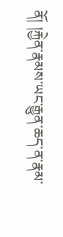ནོ། །རྐྱེན་རྣམས་ཡང་རྒྱུན་ཆད་ན་རྣམ་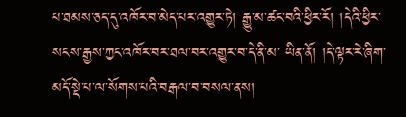པ་ཐམས་ཅད་དུ་འཁོར་བ་མེད་པར་འགྱུར་ཏེ། རྒྱུ་མ་ཚང་བའི་ཕྱིར་རོ། །དེའི་ཕྱིར་སངས་རྒྱས་ཀྱང་འཁོར་བར་ཐལ་བར་འགྱུར་བ་དེ་ནི་མ་ ཡིན་ནོ། །དེ་ལྟར་རེ་ཞིག་མདོ་སྡེ་པ་ལ་སོགས་པའི་བརྒལ་བ་བསལ་ནས།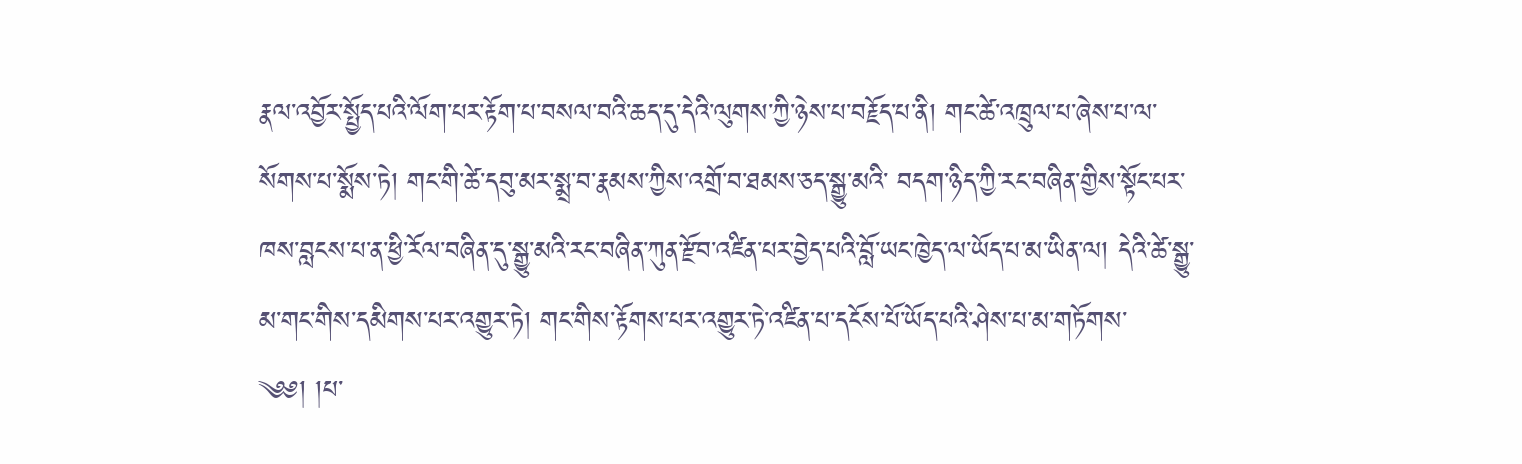རྣལ་འབྱོར་སྤྱོད་པའི་ལོག་པར་རྟོག་པ་བསལ་བའི་ཆད་དུ་དེའི་ལུགས་ཀྱི་ཉེས་པ་བརྗོད་པ་ནི། གང་ཚེ་འཁྲུལ་པ་ཞེས་པ་ལ་སོགས་པ་སྨོས་ཏེ། གང་གི་ཚེ་དབུ་མར་སྨྲ་བ་རྣམས་ཀྱིས་འགྲོ་བ་ཐམས་ཅད་སྒྱུ་མའི་ བདག་ཉིད་ཀྱི་རང་བཞིན་གྱིས་སྟོང་པར་ཁས་བླངས་པ་ན་ཕྱི་རོལ་བཞིན་དུ་སྒྱུ་མའི་རང་བཞིན་ཀུན་རྫོབ་འཛིན་པར་བྱེད་པའི་བློ་ཡང་ཁྱེད་ལ་ཡོད་པ་མ་ཡིན་ལ། དེའི་ཚེ་སྒྱུ་མ་གང་གིས་དམིགས་པར་འགྱུར་ཏེ། གང་གིས་རྟོགས་པར་འགྱུར་ཏེ་འཛིན་པ་དངོས་པོ་ཡོད་པའི་ཤེས་པ་མ་གཏོགས་ ༄༅། །པ་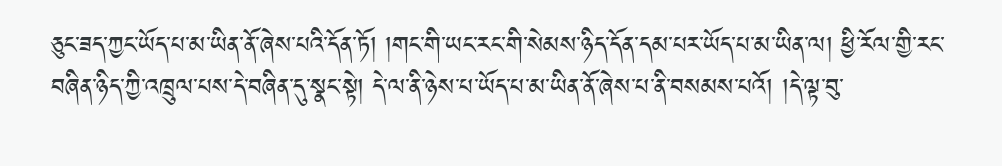ཅུང་ཟད་ཀྱང་ཡོད་པ་མ་ཡིན་ནོ་ཞེས་པའི་དོན་ཏོ། །གང་གི་ཡང་རང་གི་སེམས་ཉིད་དོན་དམ་པར་ཡོད་པ་མ་ཡིན་ལ། ཕྱི་རོལ་གྱི་རང་བཞིན་ཉིད་ཀྱི་འཁྲུལ་པས་དེ་བཞིན་དུ་སྣང་སྟེ། དེ་ལ་ནི་ཉེས་པ་ཡོད་པ་མ་ཡིན་ནོ་ཞེས་པ་ནི་བསམས་པའོ། །དེ་ལྟ་བུ་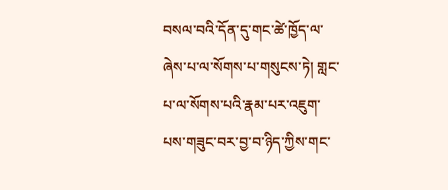བསལ་བའི་དོན་དུ་གང་ཚེ་ཁྱོད་ལ་ཞེས་པ་ལ་སོགས་པ་གསུངས་ཏེ། གླང་པ་ལ་སོགས་པའི་རྣམ་པར་འཇུག་པས་གཟུང་བར་བྱ་བ་ཉིད་ཀྱིས་གང་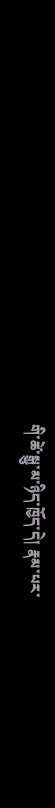གི་ཚེ་སྒྱུ་མ་ཉིད་ཁྱོད་དེ། རྣམ་པར་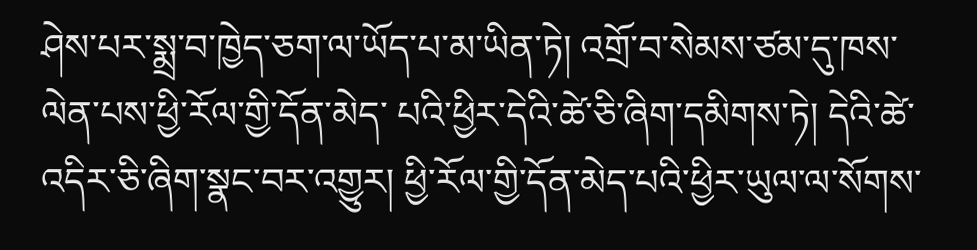ཤེས་པར་སྨྲ་བ་ཁྱེད་ཅག་ལ་ཡོད་པ་མ་ཡིན་ཏེ། འགྲོ་བ་སེམས་ཙམ་དུ་ཁས་ལེན་པས་ཕྱི་རོལ་གྱི་དོན་མེད་ པའི་ཕྱིར་དེའི་ཚེ་ཅི་ཞིག་དམིགས་ཏེ། དེའི་ཚེ་འདིར་ཅི་ཞིག་སྣང་བར་འགྱུར། ཕྱི་རོལ་གྱི་དོན་མེད་པའི་ཕྱིར་ཡུལ་ལ་སོགས་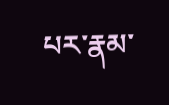པར་རྣམ་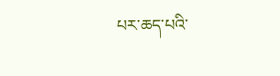པར་ཆད་པའི་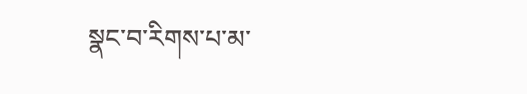སྣང་བ་རིགས་པ་མ་